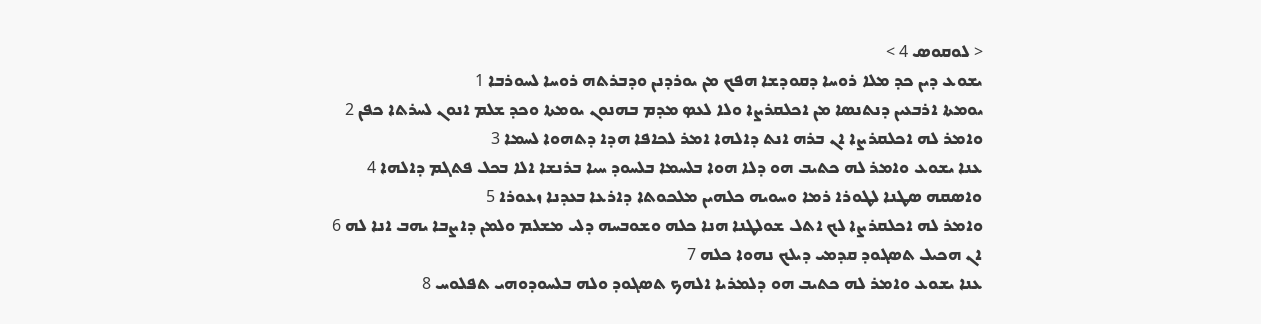< ܠܘܩܘܣ 4 >
ܝܫܘܥ ܕܝܢ ܟܕ ܡܠܐ ܪܘܚܐ ܕܩܘܕܫܐ ܗܦܟ ܡܢ ܝܘܪܕܢܢ ܘܕܒܪܬܗ ܪܘܚܐ ܠܚܘܪܒܐ 1
ܝܘܡܬܐ ܐܪܒܥܝܢ ܕܢܬܢܤܐ ܡܢ ܐܟܠܩܪܨܐ ܘܠܐ ܠܥܤ ܡܕܡ ܒܗܢܘܢ ܝܘܡܬܐ ܘܟܕ ܫܠܡ ܐܢܘܢ ܠܚܪܬܐ ܟܦܢ 2
ܘܐܡܪ ܠܗ ܐܟܠܩܪܨܐ ܐܢ ܒܪܗ ܐܢܬ ܕܐܠܗܐ ܐܡܪ ܠܟܐܦܐ ܗܕܐ ܕܬܗܘܐ ܠܚܡܐ 3
ܥܢܐ ܝܫܘܥ ܘܐܡܪ ܠܗ ܟܬܝܒ ܗܘ ܕܠܐ ܗܘܐ ܒܠܚܡܐ ܒܠܚܘܕ ܚܝܐ ܒܪܢܫܐ ܐܠܐ ܒܟܠ ܦܬܓܡ ܕܐܠܗܐ 4
ܘܐܤܩܗ ܤܛܢܐ ܠܛܘܪܐ ܪܡܐ ܘܚܘܝܗ ܟܠܗܝܢ ܡܠܟܘܬܐ ܕܐܪܥܐ ܒܥܕܢܐ ܙܥܘܪܐ 5
ܘܐܡܪ ܠܗ ܐܟܠܩܪܨܐ ܠܟ ܐܬܠ ܫܘܠܛܢܐ ܗܢܐ ܟܠܗ ܘܫܘܒܚܗ ܕܠܝ ܡܫܠܡ ܘܠܡܢ ܕܐܨܒܐ ܝܗܒ ܐܢܐ ܠܗ 6
ܐܢ ܗܟܝܠ ܬܤܓܘܕ ܩܕܡܝ ܕܝܠܟ ܢܗܘܐ ܟܠܗ 7
ܥܢܐ ܝܫܘܥ ܘܐܡܪ ܠܗ ܟܬܝܒ ܗܘ ܕܠܡܪܝܐ ܐܠܗܟ ܬܤܓܘܕ ܘܠܗ ܒܠܚܘܕܘܗܝ ܬܦܠܘܚ 8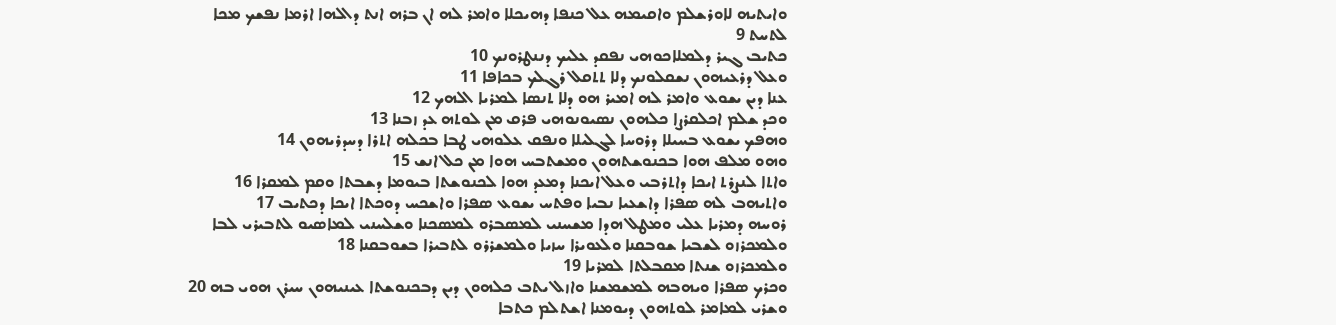ܘܐܝܬܝܗ ܠܐܘܪܫܠܡ ܘܐܩܝܡܗ ܥܠ ܟܢܦܐ ܕܗܝܟܠܐ ܘܐܡܪ ܠܗ ܐܢ ܒܪܗ ܐܢܬ ܕܐܠܗܐ ܐܪܡܐ ܢܦܫܟ ܡܟܐ ܠܬܚܬ 9
ܟܬܝܒ ܓܝܪ ܕܠܡܠܐܟܘܗܝ ܢܦܩܕ ܥܠܝܟ ܕܢܢܛܪܘܢܟ 10
ܘܥܠ ܕܪܥܝܗܘܢ ܢܫܩܠܘܢܟ ܕܠܐ ܬܬܩܠ ܪܓܠܟ ܒܟܐܦܐ 11
ܥܢܐ ܕܝܢ ܝܫܘܥ ܘܐܡܪ ܠܗ ܐܡܝܪ ܗܘ ܕܠܐ ܬܢܤܐ ܠܡܪܝܐ ܐܠܗܟ 12
ܘܟܕ ܫܠܡ ܐܟܠܩܪܨܐ ܟܠܗܘܢ ܢܤܝܘܢܘܗܝ ܦܪܩ ܡܢ ܠܘܬܗ ܥܕ ܙܒܢܐ 13
ܘܗܦܟ ܝܫܘܥ ܒܚܝܠܐ ܕܪܘܚܐ ܠܓܠܝܠܐ ܘܢܦܩ ܥܠܘܗܝ ܛܒܐ ܒܟܠܗ ܐܬܪܐ ܕܚܕܪܝܗܘܢ 14
ܘܗܘ ܡܠܦ ܗܘܐ ܒܟܢܘܫܬܗܘܢ ܘܡܫܬܒܚ ܗܘܐ ܡܢ ܟܠ ܐܢܫ 15
ܘܐܬܐ ܠܢܨܪܬ ܐܝܟܐ ܕܐܬܪܒܝ ܘܥܠ ܐܝܟܢܐ ܕܡܥܕ ܗܘܐ ܠܟܢܘܫܬܐ ܒܝܘܡܐ ܕܫܒܬܐ ܘܩܡ ܠܡܩܪܐ 16
ܘܐܬܝܗܒ ܠܗ ܤܦܪܐ ܕܐܫܥܝܐ ܢܒܝܐ ܘܦܬܚ ܝܫܘܥ ܤܦܪܐ ܘܐܫܟܚ ܕܘܟܬܐ ܐܝܟܐ ܕܟܬܝܒ 17
ܪܘܚܗ ܕܡܪܝܐ ܥܠܝ ܘܡܛܠ ܗܕܐ ܡܫܚܢܝ ܠܡܤܒܪܘ ܠܡܤܟܢܐ ܘܫܠܚܢܝ ܠܡܐܤܝܘ ܠܬܒܝܪܝ ܠܒܐ ܘܠܡܟܪܙܘ ܠܫܒܝܐ ܫܘܒܩܢܐ ܘܠܥܘܝܪܐ ܚܙܝܐ ܘܠܡܫܪܪܘ ܠܬܒܝܪܐ ܒܫܘܒܩܢܐ 18
ܘܠܡܟܪܙܘ ܫܢܬܐ ܡܩܒܠܬܐ ܠܡܪܝܐ 19
ܘܟܪܟ ܤܦܪܐ ܘܝܗܒܗ ܠܡܫܡܫܢܐ ܘܐܙܠ ܝܬܒ ܟܠܗܘܢ ܕܝܢ ܕܒܟܢܘܫܬܐ ܥܝܢܝܗܘܢ ܚܝܪܢ ܗܘܝ ܒܗ 20
ܘܫܪܝ ܠܡܐܡܪ ܠܘܬܗܘܢ ܕܝܘܡܢܐ ܐܫܬܠܡ ܟܬܒܐ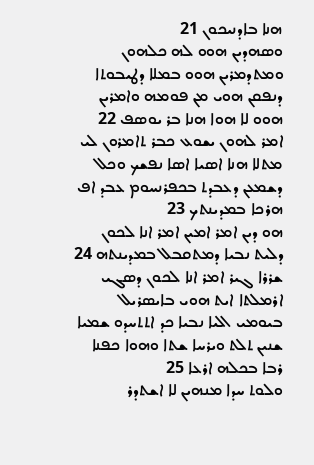ܗܢܐ ܒܐܕܢܝܟܘܢ 21
ܘܤܗܕܝܢ ܗܘܘ ܠܗ ܟܠܗܘܢ ܘܡܬܕܡܪܝܢ ܗܘܘ ܒܡܠܐ ܕܛܝܒܘܬܐ ܕܢܦܩܢ ܗܘܝ ܡܢ ܦܘܡܗ ܘܐܡܪܝܢ ܗܘܘ ܠܐ ܗܘܐ ܗܢܐ ܒܪ ܝܘܤܦ 22
ܐܡܪ ܠܗܘܢ ܝܫܘܥ ܟܒܪ ܬܐܡܪܘܢ ܠܝ ܡܬܠܐ ܗܢܐ ܐܤܝܐ ܐܤܐ ܢܦܫܟ ܘܟܠ ܕܫܡܥܢ ܕܥܒܕܬ ܒܟܦܪܢܚܘܡ ܥܒܕ ܐܦ ܗܪܟܐ ܒܡܕܝܢܬܟ 23
ܗܘ ܕܝܢ ܐܡܪ ܐܡܝܢ ܐܡܪ ܐܢܐ ܠܟܘܢ ܕܠܝܬ ܢܒܝܐ ܕܡܬܩܒܠ ܒܡܕܝܢܬܗ 24
ܫܪܪܐ ܓܝܪ ܐܡܪ ܐܢܐ ܠܟܘܢ ܕܤܓܝ ܐܪܡܠܬܐ ܐܝܬ ܗܘܝ ܒܐܝܤܪܝܠ ܒܝܘܡܝ ܐܠܝܐ ܢܒܝܐ ܟܕ ܐܬܬܚܕܘ ܫܡܝܐ ܫܢܝܢ ܬܠܬ ܘܝܪܚܐ ܫܬܐ ܘܗܘܐ ܟܦܢܐ ܪܒܐ ܒܟܠܗ ܐܪܥܐ 25
ܘܠܘܬ ܚܕܐ ܡܢܗܝܢ ܠܐ ܐܫܬܕܪ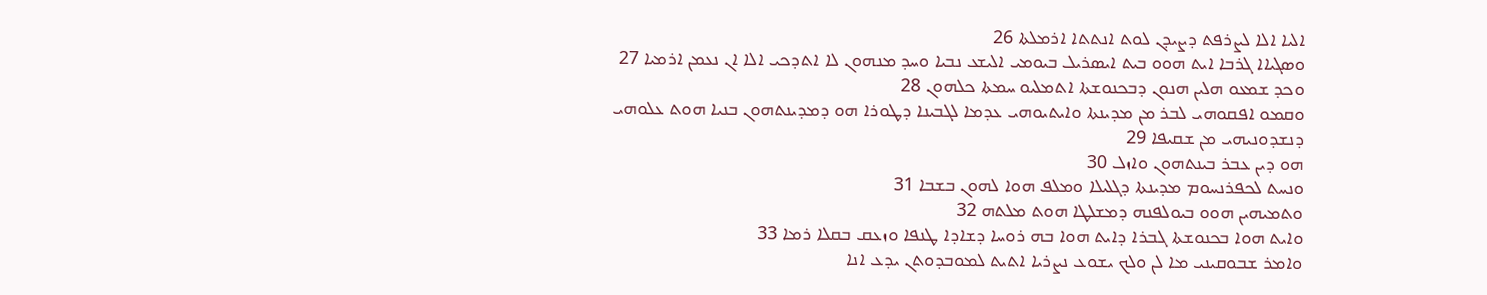ܐܠܝܐ ܐܠܐ ܠܨܪܦܬ ܕܨܝܕܢ ܠܘܬ ܐܢܬܬܐ ܐܪܡܠܬܐ 26
ܘܤܓܝܐܐ ܓܪܒܐ ܐܝܬ ܗܘܘ ܒܝܬ ܐܝܤܪܝܠ ܒܝܘܡܝ ܐܠܝܫܥ ܢܒܝܐ ܘܚܕ ܡܢܗܘܢ ܠܐ ܐܬܕܟܝ ܐܠܐ ܐܢ ܢܥܡܢ ܐܪܡܝܐ 27
ܘܟܕ ܫܡܥܘ ܗܠܝܢ ܗܢܘܢ ܕܒܟܢܘܫܬܐ ܐܬܡܠܝܘ ܚܡܬܐ ܟܠܗܘܢ 28
ܘܩܡܘ ܐܦܩܘܗܝ ܠܒܪ ܡܢ ܡܕܝܢܬܐ ܘܐܝܬܝܘܗܝ ܥܕܡܐ ܠܓܒܝܢܐ ܕܛܘܪܐ ܗܘ ܕܡܕܝܢܬܗܘܢ ܒܢܝܐ ܗܘܬ ܥܠܘܗܝ ܕܢܫܕܘܢܝܗܝ ܡܢ ܫܩܝܦܐ 29
ܗܘ ܕܝܢ ܥܒܪ ܒܝܢܬܗܘܢ ܘܐܙܠ 30
ܘܢܚܬ ܠܟܦܪܢܚܘܡ ܡܕܝܢܬܐ ܕܓܠܝܠܐ ܘܡܠܦ ܗܘܐ ܠܗܘܢ ܒܫܒܐ 31
ܘܬܡܝܗܝܢ ܗܘܘ ܒܝܘܠܦܢܗ ܕܡܫܠܛܐ ܗܘܬ ܡܠܬܗ 32
ܘܐܝܬ ܗܘܐ ܒܟܢܘܫܬܐ ܓܒܪܐ ܕܐܝܬ ܗܘܐ ܒܗ ܪܘܚܐ ܕܫܐܕܐ ܛܢܦܐ ܘܙܥܩ ܒܩܠܐ ܪܡܐ 33
ܘܐܡܪ ܫܒܘܩܝܢܝ ܡܐ ܠܢ ܘܠܟ ܝܫܘܥ ܢܨܪܝܐ ܐܬܝܬ ܠܡܘܒܕܘܬܢ ܝܕܥ ܐܢܐ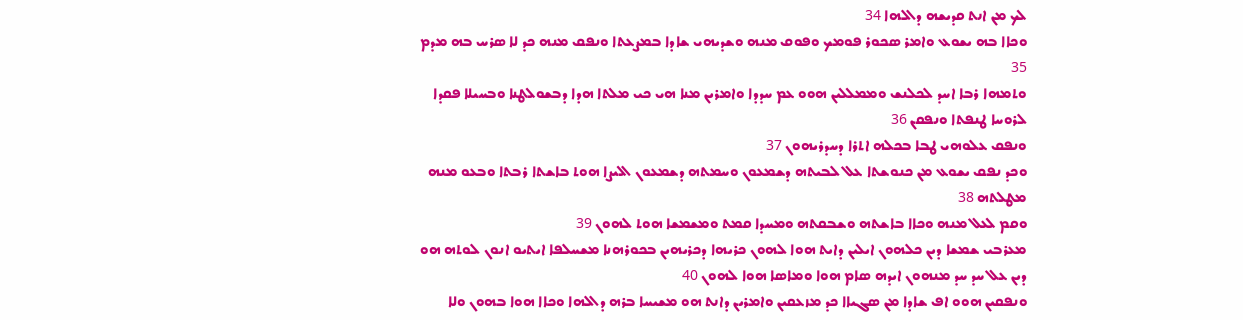ܠܟ ܡܢ ܐܢܬ ܩܕܝܫܗ ܕܐܠܗܐ 34
ܘܟܐܐ ܒܗ ܝܫܘܥ ܘܐܡܪ ܤܟܘܪ ܦܘܡܟ ܘܦܘܩ ܡܢܗ ܘܫܕܝܗܝ ܫܐܕܐ ܒܡܨܥܬܐ ܘܢܦܩ ܡܢܗ ܟܕ ܠܐ ܤܪܚ ܒܗ ܡܕܡ 35
ܘܬܡܗܐ ܪܒܐ ܐܚܕ ܠܟܠܢܫ ܘܡܡܠܠܝܢ ܗܘܘ ܥܡ ܚܕܕܐ ܘܐܡܪܝܢ ܡܢܐ ܗܝ ܟܝ ܡܠܬܐ ܗܕܐ ܕܒܫܘܠܛܢܐ ܘܒܚܝܠܐ ܦܩܕܐ ܠܪܘܚܐ ܛܢܦܬܐ ܘܢܦܩܢ 36
ܘܢܦܩ ܥܠܘܗܝ ܛܒܐ ܒܟܠܗ ܐܬܪܐ ܕܚܕܪܝܗܘܢ 37
ܘܟܕ ܢܦܩ ܝܫܘܥ ܡܢ ܟܢܘܫܬܐ ܥܠ ܠܒܝܬܗ ܕܫܡܥܘܢ ܘܚܡܬܗ ܕܫܡܥܘܢ ܐܠܝܨܐ ܗܘܬ ܒܐܫܬܐ ܪܒܬܐ ܘܒܥܘ ܡܢܗ ܡܛܠܬܗ 38
ܘܩܡ ܠܥܠ ܡܢܗ ܘܟܐܐ ܒܐܫܬܗ ܘܫܒܩܬܗ ܘܡܚܕܐ ܩܡܬ ܘܡܫܡܫܐ ܗܘܬ ܠܗܘܢ 39
ܡܥܪܒܝ ܫܡܫܐ ܕܝܢ ܟܠܗܘܢ ܐܝܠܝܢ ܕܐܝܬ ܗܘܐ ܠܗܘܢ ܟܪܝܗܐ ܕܟܪܝܗܝܢ ܒܟܘܪܗܢܐ ܡܫܚܠܦܐ ܐܝܬܝܘ ܐܢܘܢ ܠܘܬܗ ܗܘ ܕܝܢ ܥܠ ܚܕ ܚܕ ܡܢܗܘܢ ܐܝܕܗ ܤܐܡ ܗܘܐ ܘܡܐܤܐ ܗܘܐ ܠܗܘܢ 40
ܘܢܦܩܝܢ ܗܘܘ ܐܦ ܫܐܕܐ ܡܢ ܤܓܝܐܐ ܟܕ ܡܙܥܩܝܢ ܘܐܡܪܝܢ ܕܐܢܬ ܗܘ ܡܫܝܚܐ ܒܪܗ ܕܐܠܗܐ ܘܟܐܐ ܗܘܐ ܒܗܘܢ ܘܠܐ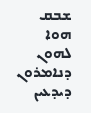ܫܒܩ ܗܘܐ ܠܗܘܢ ܕܢܐܡܪܘܢ ܕܝܕܥܝܢ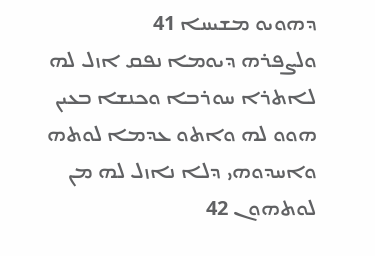ܕܗܘܝܘ ܡܫܝܚܐ 41
ܘܠܨܦܪܗ ܕܝܘܡܐ ܢܦܩ ܐܙܠ ܠܗ ܠܐܬܪܐ ܚܘܪܒܐ ܘܟܢܫܐ ܒܥܝܢ ܗܘܘ ܠܗ ܘܐܬܘ ܥܕܡܐ ܠܘܬܗ ܘܐܚܕܘܗܝ ܕܠܐ ܢܐܙܠ ܠܗ ܡܢ ܠܘܬܗܘܢ 42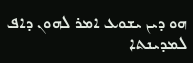ܗܘ ܕܝܢ ܝܫܘܥ ܐܡܪ ܠܗܘܢ ܕܐܦ ܠܡܕܝܢܬܐ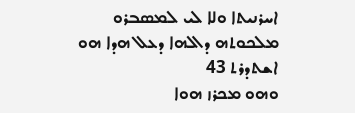ܐܚܪܢܝܬܐ ܘܠܐ ܠܝ ܠܡܤܒܪܘ ܡܠܟܘܬܗ ܕܐܠܗܐ ܕܥܠ ܗܕܐ ܗܘ ܐܫܬܕܪܬ 43
ܘܗܘ ܡܟܪܙ ܗܘܐ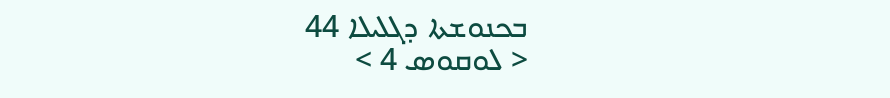ܒܟܢܘܫܬܐ ܕܓܠܝܠܐ 44
< ܠܘܩܘܣ 4 >